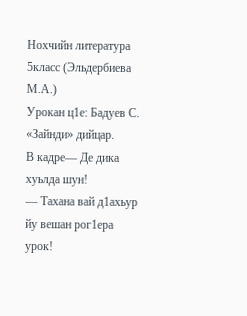Нохчийн литература 5класс (Эльдербиева М.А.)
Урокан ц1е: Бадуев С. «Зайнди» дийцар.
В кадре— Де дика хуьлда шун!
— Тахана вай д1ахьур йу вешан рог1ера урок!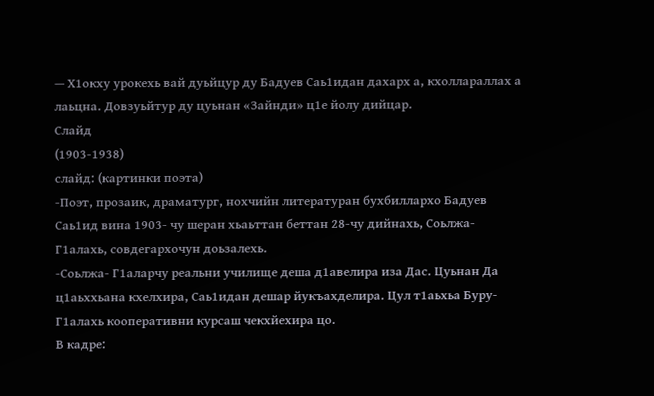— Х1окху урокехь вай дуьйцур ду Бадуев Саь1идан дахарх а, кхоллараллах а лаьцна. Довзуьйтур ду цуьнан «Зайнди» ц1е йолу дийцар.
Слайд
(1903-1938)
слайд: (картинки поэта)
-Поэт, прозаик, драматург, нохчийн литературан бухбиллархо Бадуев Саь1ид вина 1903- чу шеран хьаьттан беттан 28-чу дийнахь, Соьлжа- Г1алахь, совдегархочун доьзалехь.
-Соьлжа- Г1аларчу реальни училище деша д1авелира иза Дас. Цуьнан Да ц1аьххьана кхелхира, Саь1идан дешар йукъахделира. Цул т1аьхьа Буру-Г1алахь кооперативни курсаш чекхйехира цо.
В кадре: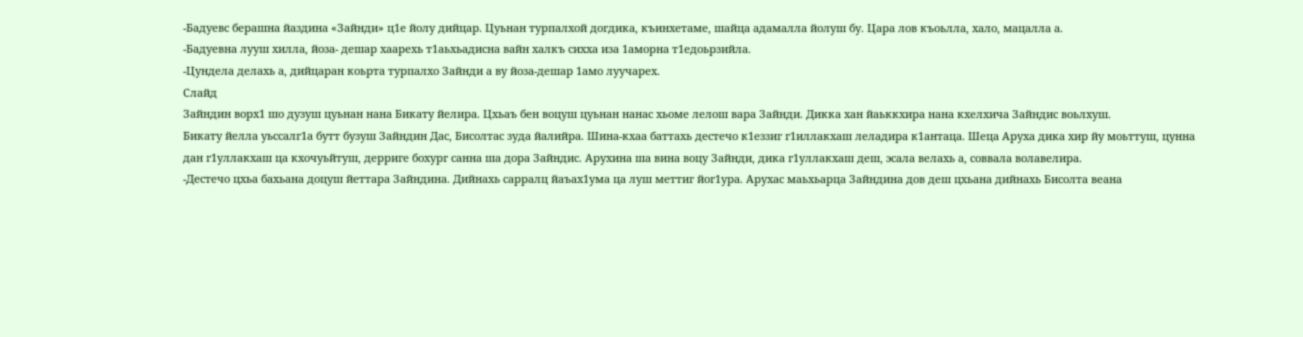-Бадуевс берашна йаздина «Зайнди» ц1е йолу дийцар. Цуьнан турпалхой догдика, къинхетаме, шайца адамалла йолуш бу. Цара лов къоьлла, хало, мацалла а.
-Бадуевна лууш хилла, йоза- дешар хаарехь т1аьхьадисна вайн халкъ сихха иза 1аморна т1едоьрзийла.
-Цундела делахь а, дийцаран коьрта турпалхо Зайнди а ву йоза-дешар 1амо луучарех.
Слайд
Зайндин ворх1 шо дузуш цуьнан нана Бикату йелира. Цхьаъ бен воцуш цуьнан нанас хьоме лелош вара Зайнди. Дикка хан йаьккхира нана кхелхича Зайндис воьлхуш.
Бикату йелла уьссалг1а бутт бузуш Зайндин Дас, Бисолтас зуда йалийра. Шина-кхаа баттахь дестечо к1еззиг г1иллакхаш леладира к1антаца. Шеца Аруха дика хир йу моьттуш, цунна дан г1уллакхаш ца кхочуьйтуш, дерриге бохург санна ша дора Зайндис. Арухина ша вина воцу Зайнди, дика г1уллакхаш деш, эсала велахь а, соввала волавелира.
-Дестечо цхьа бахьана доцуш йеттара Зайндина. Дийнахь сарралц йаъах1ума ца луш меттиг йог1ура. Арухас маьхьарца Зайндина дов деш цхьана дийнахь Бисолта веана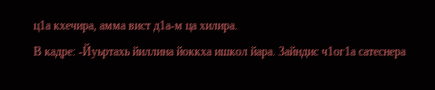ц1а кхечира, амма вист д1а-м ца хилира.
В кадре: -Йуьртахь йиллина йоккха ишкол йара. Зайндис ч1ог1а сатеснера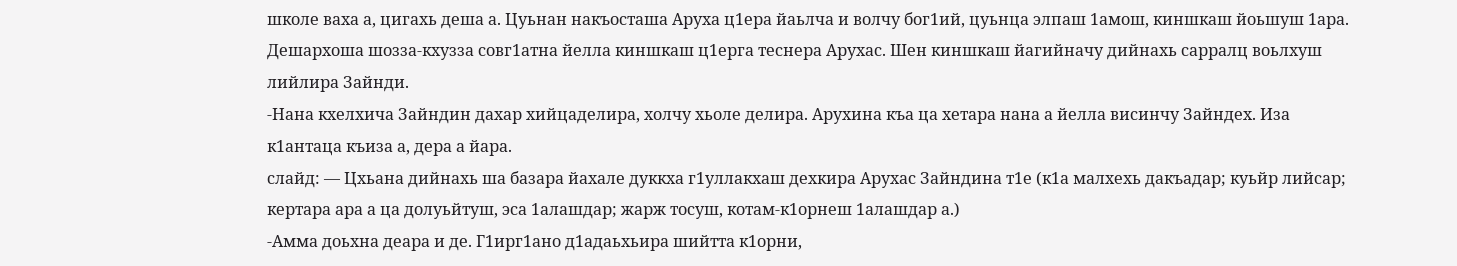школе ваха а, цигахь деша а. Цуьнан накъосташа Аруха ц1ера йаьлча и волчу бог1ий, цуьнца элпаш 1амош, киншкаш йоьшуш 1ара. Дешархоша шозза-кхузза совг1атна йелла киншкаш ц1ерга теснера Арухас. Шен киншкаш йагийначу дийнахь сарралц воьлхуш лийлира Зайнди.
-Нана кхелхича Зайндин дахар хийцаделира, холчу хьоле делира. Арухина къа ца хетара нана а йелла висинчу Зайндех. Иза к1антаца къиза а, дера а йара.
слайд: — Цхьана дийнахь ша базара йахале дуккха г1уллакхаш дехкира Арухас Зайндина т1е (к1а малхехь дакъадар; куьйр лийсар; кертара ара а ца долуьйтуш, эса 1алашдар; жарж тосуш, котам-к1орнеш 1алашдар а.)
-Амма доьхна деара и де. Г1ирг1ано д1адаьхьира шийтта к1орни,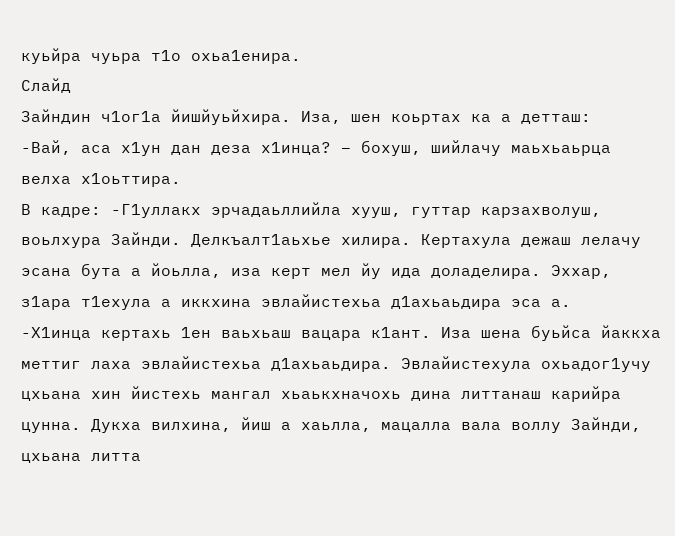куьйра чуьра т1о охьа1енира.
Слайд
Зайндин ч1ог1а йишйуьйхира. Иза, шен коьртах ка а детташ:
-Вай, аса х1ун дан деза х1инца? – бохуш, шийлачу маьхьаьрца велха х1оьттира.
В кадре: -Г1уллакх эрчадаьллийла хууш, гуттар карзахволуш, воьлхура Зайнди. Делкъалт1аьхье хилира. Кертахула дежаш лелачу эсана бута а йоьлла, иза керт мел йу ида доладелира. Эххар, з1ара т1ехула а иккхина эвлайистехьа д1ахьаьдира эса а.
-Х1инца кертахь 1ен ваьхьаш вацара к1ант. Иза шена буьйса йаккха меттиг лаха эвлайистехьа д1ахьаьдира. Эвлайистехула охьадог1учу цхьана хин йистехь мангал хьаькхначохь дина литтанаш карийра цунна. Дукха вилхина, йиш а хаьлла, мацалла вала воллу Зайнди, цхьана литта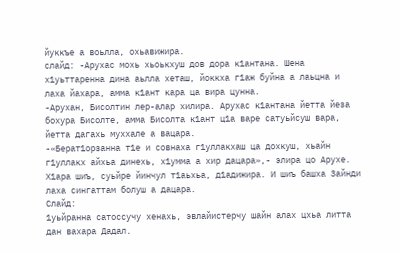йуккъе а воьлла, охьавижира.
слайд: -Арухас мохь хьоькхуш дов дора к1антана. Шена х1уьттаренна дина аьлла хеташ, йоккха г1аж буйна а лаьцна и лаха йахара, амма к1ант кара ца вира цунна.
-Арухан, Бисолтин лер-алар хилира. Арухас к1антана йетта йеза бохура Бисолте, амма Бисолта к1ант ц1а варе сатуьйсуш вара, йетта дагахь муххале а вацара.
-«Берат1орзанна т1е и совнаха г1уллакхаш ца дохкуш, хьайн г1уллакх айхьа динехь, х1умма а хир дацара»,- элира цо Арухе. Х1ара шиъ, суьйре йинчул т1аьхьа, д1адижира. И шиъ башха Зайнди лаха сингаттам болуш а дацара.
Слайд:
1уьйранна сатоссучу хенахь, эвлайистерчу шайн алах цхьа литта дан вахара Дадал.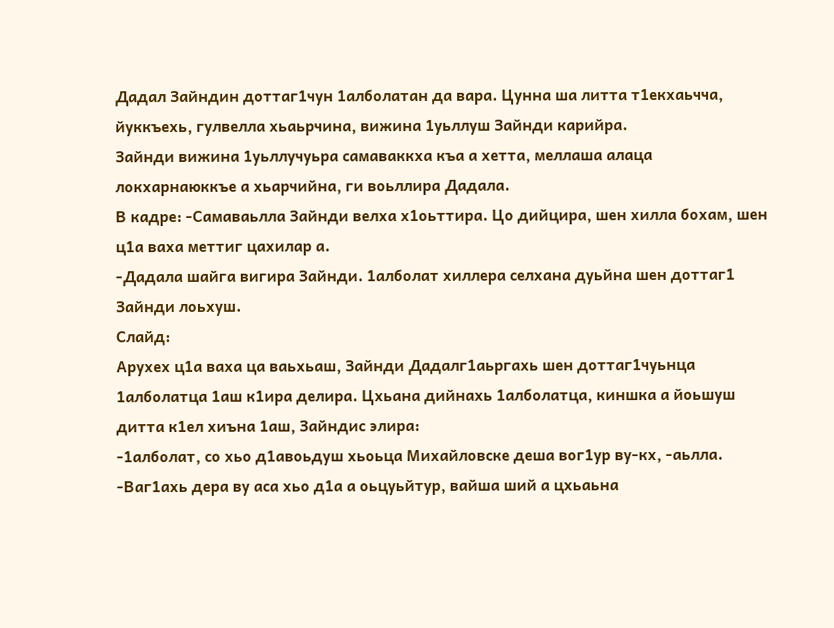Дадал Зайндин доттаг1чун 1алболатан да вара. Цунна ша литта т1екхаьчча, йуккъехь, гулвелла хьаьрчина, вижина 1уьллуш Зайнди карийра.
Зайнди вижина 1уьллучуьра самаваккха къа а хетта, меллаша алаца локхарнаюккъе а хьарчийна, ги воьллира Дадала.
В кадре: -Самаваьлла Зайнди велха х1оьттира. Цо дийцира, шен хилла бохам, шен ц1а ваха меттиг цахилар а.
-Дадала шайга вигира Зайнди. 1алболат хиллера селхана дуьйна шен доттаг1 Зайнди лоьхуш.
Слайд:
Арухех ц1а ваха ца ваьхьаш, Зайнди Дадалг1аьргахь шен доттаг1чуьнца 1алболатца 1аш к1ира делира. Цхьана дийнахь 1алболатца, киншка а йоьшуш дитта к1ел хиъна 1аш, Зайндис элира:
-1алболат, со хьо д1авоьдуш хьоьца Михайловске деша вог1ур ву-кх, -аьлла.
-Ваг1ахь дера ву аса хьо д1а а оьцуьйтур, вайша ший а цхьаьна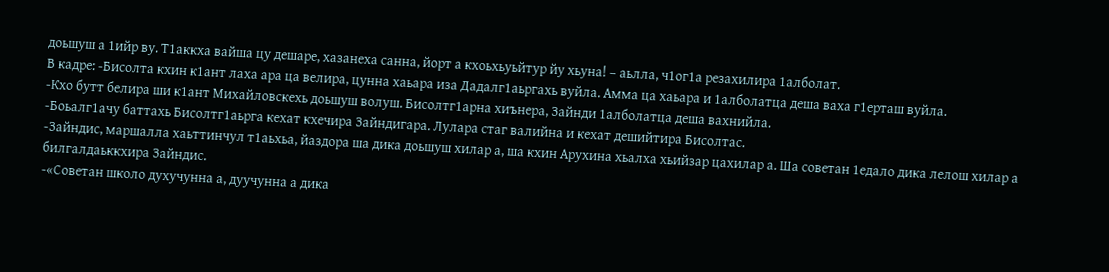доьшуш а 1ийр ву. Т1аккха вайша цу дешаре, хазанеха санна, йорт а кхоьхьуьйтур йу хьуна! – аьлла, ч1ог1а резахилира 1алболат.
В кадре: -Бисолта кхин к1ант лаха ара ца велира, цунна хаьара иза Дадалг1аьргахь вуйла. Амма ца хаьара и 1алболатца деша ваха г1ерташ вуйла.
-Кхо бутт белира ши к1ант Михайловскехь доьшуш волуш. Бисолтг1арна хиънера, Зайнди 1алболатца деша вахнийла.
-Боьалг1ачу баттахь Бисолтг1аьрга кехат кхечира Зайндигара. Лулара стаг валийна и кехат дешийтира Бисолтас.
-Зайндис, маршалла хаьттинчул т1аьхьа, йаздора ша дика доьшуш хилар а, ша кхин Арухина хьалха хьийзар цахилар а. Ша советан 1едало дика лелош хилар а билгалдаьккхира Зайндис.
-«Советан школо духучунна а, дуучунна а дика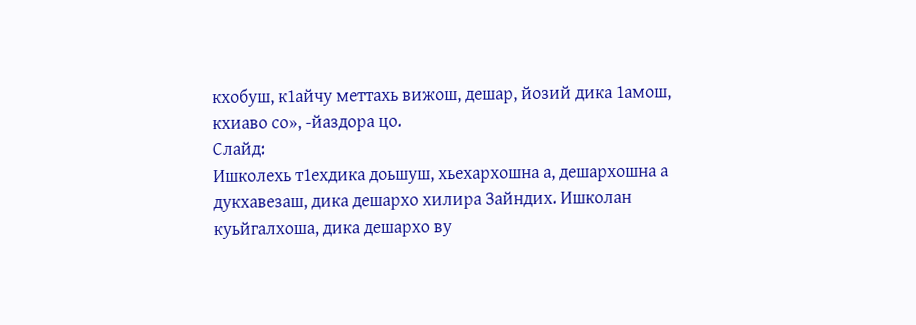кхобуш, к1айчу меттахь вижош, дешар, йозий дика 1амош, кхиаво со», -йаздора цо.
Слайд:
Ишколехь т1ехдика доьшуш, хьехархошна а, дешархошна а дукхавезаш, дика дешархо хилира Зайндих. Ишколан куьйгалхоша, дика дешархо ву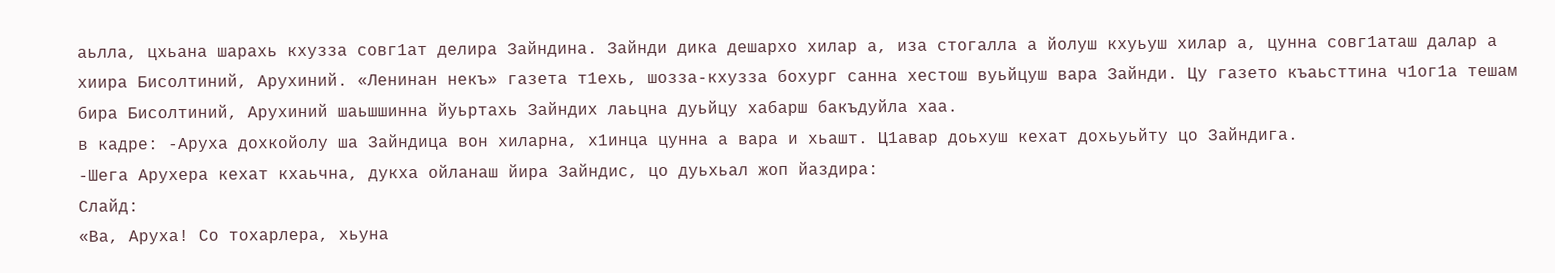аьлла, цхьана шарахь кхузза совг1ат делира Зайндина. Зайнди дика дешархо хилар а, иза стогалла а йолуш кхуьуш хилар а, цунна совг1аташ далар а хиира Бисолтиний, Арухиний. «Ленинан некъ» газета т1ехь, шозза-кхузза бохург санна хестош вуьйцуш вара Зайнди. Цу газето къаьсттина ч1ог1а тешам бира Бисолтиний, Арухиний шаьшшинна йуьртахь Зайндих лаьцна дуьйцу хабарш бакъдуйла хаа.
в кадре: -Аруха дохкойолу ша Зайндица вон хиларна, х1инца цунна а вара и хьашт. Ц1авар доьхуш кехат дохьуьйту цо Зайндига.
-Шега Арухера кехат кхаьчна, дукха ойланаш йира Зайндис, цо дуьхьал жоп йаздира:
Слайд:
«Ва, Аруха! Со тохарлера, хьуна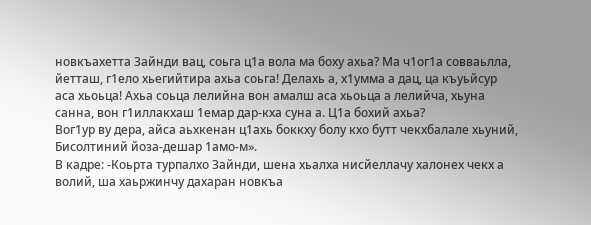новкъахетта Зайнди вац, соьга ц1а вола ма боху ахьа? Ма ч1ог1а совваьлла, йетташ, г1ело хьегийтира ахьа соьга! Делахь а, х1умма а дац, ца къуьйсур аса хьоьца! Ахьа соьца лелийна вон амалш аса хьоьца а лелийча, хьуна санна, вон г1иллакхаш 1емар дар-кха суна а. Ц1а бохий ахьа?
Вог1ур ву дера, айса аьхкенан ц1ахь боккху болу кхо бутт чекхбалале хьуний, Бисолтиний йоза-дешар 1амо-м».
В кадре: -Коьрта турпалхо Зайнди, шена хьалха нисйеллачу халонех чекх а волий, ша хаьржинчу дахаран новкъа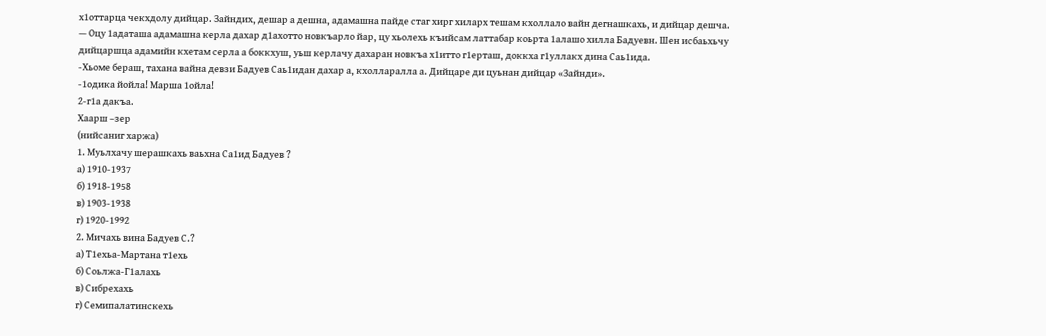х1оттарца чекхдолу дийцар. Зайндих, дешар а дешна, адамашна пайде стаг хирг хиларх тешам кхоллало вайн дегнашкахь, и дийцар дешча.
— Оцу 1адаташа адамашна керла дахар д1ахотто новкъарло йар, цу хьолехь къийсам латтабар коьрта 1алашо хилла Бадуевн. Шен исбаьхьчу дийцаршца адамийн кхетам серла а боккхуш, уьш керлачу дахаран новкъа х1итто г1ерташ, доккха г1уллакх дина Саь1ида.
-Хьоме бераш, тахана вайна девзи Бадуев Саь1идан дахар а, кхолларалла а. Дийцаре ди цуьнан дийцар «Зайнди».
-1одика йойла! Марша 1ойла!
2-г1а дакъа.
Хаарш –зер
(нийсаниг харжа)
1. Муьлхачу шерашкахь ваьхна Са1ид Бадуев ?
а) 1910-1937
б) 1918-1958
в) 1903-1938
г) 1920-1992
2. Мичахь вина Бадуев С.?
а) Т1ехьа-Мартана т1ехь
б) Соьлжа-Г1алахь
в) Сибрехахь
г) Семипалатинскехь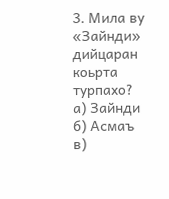3. Мила ву «Зайнди» дийцаран коьрта турпахо?
а) Зайнди
б) Асмаъ
в)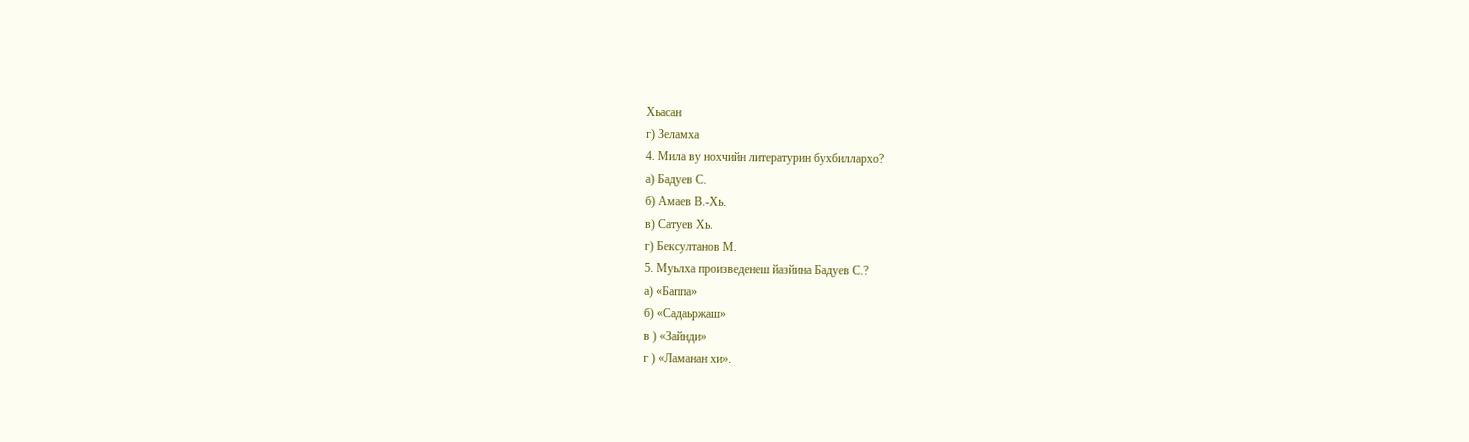Хьасан
г) Зеламха
4. Мила ву нохчийн литературин бухбиллархо?
а) Бадуев С.
б) Амаев В.-Хь.
в) Сатуев Хь.
г) Бексултанов М.
5. Муьлха произведенеш йазйина Бадуев С.?
а) «Баппа»
б) «Садаьржаш»
в ) «Зайнди»
г ) «Ламанан хи».